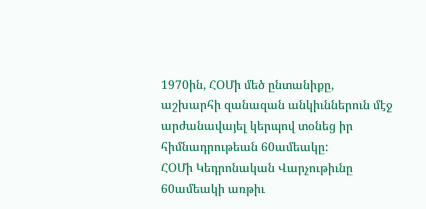1970ին, ՀՕՄի մեծ ընտանիքը, աշխարհի զանազան անկիւններուն մէջ արժանավայել կերպով տօնեց իր հիմնադրութեան 60ամեակը:
ՀՕՄի Կեդրոնական Վարչութիւնը 60ամեակի առթիւ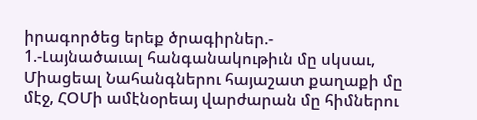իրագործեց երեք ծրագիրներ.-
1.-Լայնածաւալ հանգանակութիւն մը սկսաւ, Միացեալ Նահանգներու հայաշատ քաղաքի մը մէջ, ՀՕՄի ամէնօրեայ վարժարան մը հիմներու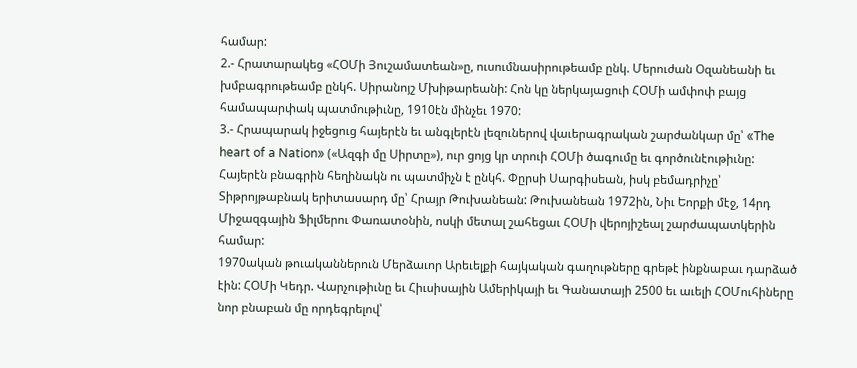համար:
2.- Հրատարակեց «ՀՕՄի Յուշամատեան»ը, ուսումնասիրութեամբ ընկ. Մերուժան Օզանեանի եւ խմբագրութեամբ ընկհ. Սիրանոյշ Մխիթարեանի: Հոն կը ներկայացուի ՀՕՄի ամփոփ բայց համապարփակ պատմութիւնը, 1910էն մինչեւ 1970:
3.- Հրապարակ իջեցուց հայերէն եւ անգլերէն լեզուներով վաւերագրական շարժանկար մը՝ «The heart of a Nation» («Ազգի մը Սիրտը»), ուր ցոյց կր տրուի ՀՕՄի ծագումը եւ գործունէութիւնը: Հայերէն բնագրին հեղինակն ու պատմիչն է ընկհ. Փըրսի Սարգիսեան, իսկ բեմադրիչը՝ Տիթրոյթաբնակ երիտասարդ մը՝ Հրայր Թուխանեան: Թուխանեան 1972ին, Նիւ Եորքի մէջ, 14րդ Միջազգային Ֆիլմերու Փառատօնին, ոսկի մետալ շահեցաւ ՀՕՄի վերոյիշեալ շարժապատկերին համար:
1970ական թուականներուն Մերձաւոր Արեւելքի հայկական գաղութները գրեթէ ինքնաբաւ դարձած էին: ՀՕՄի Կեդր. Վարչութիւնը եւ Հիւսիսային Ամերիկայի եւ Գանատայի 2500 եւ աւելի ՀՕՄուհիները նոր բնաբան մը որդեգրելով՝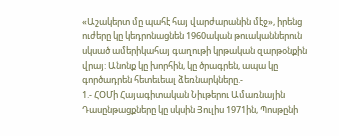«Աշակերտ մը պահէ հայ վարժարանին մէջ», իրենց ուժերը կը կեդրոնացնեն 1960ական թուականներուն սկսած ամերիկահայ գաղութի կրթական զարթօնքին վրայ: Անոնք կը խորհին, կը ծրագրեն, ապա կը գործադրեն հետեւեալ ձեռնարկները.-
1.- ՀՕՄի Հայագիտական Նիւթերու Ամառնային Դասընթացքները կը սկսին Յուլիս 1971ին, Պոսթընի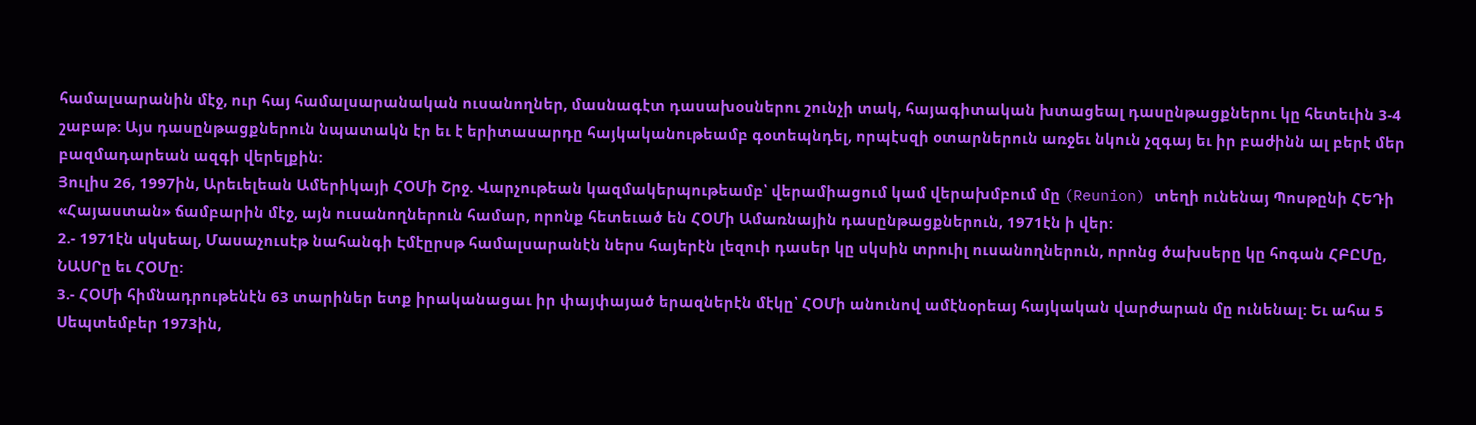համալսարանին մէջ, ուր հայ համալսարանական ուսանողներ, մասնագէտ դասախօսներու շունչի տակ, հայագիտական խտացեալ դասընթացքներու կը հետեւին 3-4 շաբաթ: Այս դասընթացքներուն նպատակն էր եւ է երիտասարդը հայկականութեամբ գօտեպնդել, որպէսզի օտարներուն առջեւ նկուն չզգայ եւ իր բաժինն ալ բերէ մեր բազմադարեան ազգի վերելքին:
Յուլիս 26, 1997ին, Արեւելեան Ամերիկայի ՀՕՄի Շրջ. Վարչութեան կազմակերպութեամբ՝ վերամիացում կամ վերախմբում մը (Reunion) տեղի ունենայ Պոսթընի ՀԵԴի «Հայաստան» ճամբարին մէջ, այն ուսանողներուն համար, որոնք հետեւած են ՀՕՄի Ամառնային դասընթացքներուն, 1971էն ի վեր:
2.- 1971էն սկսեալ, Մասաչուսէթ նահանգի Էմէըրսթ համալսարանէն ներս հայերէն լեզուի դասեր կը սկսին տրուիլ ուսանողներուն, որոնց ծախսերը կը հոգան ՀԲԸՄը, ՆԱՍՐը եւ ՀՕՄը:
3.- ՀՕՄի հիմնադրութենէն 63 տարիներ ետք իրականացաւ իր փայփայած երազներէն մէկը՝ ՀՕՄի անունով ամէնօրեայ հայկական վարժարան մը ունենալ: Եւ ահա 5 Սեպտեմբեր 1973ին,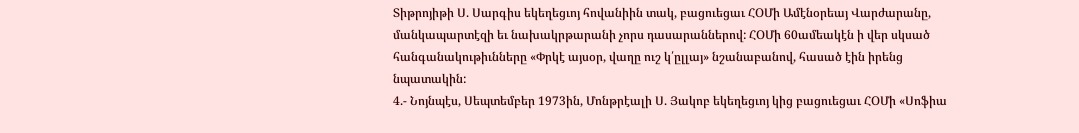Տիթրոյիթի Ս. Սարգիս եկեղեցւոյ հովանիին տակ, բացուեցաւ ՀՕՄի Ամէնօրեայ Վարժարանը, մանկապարտէզի եւ նախակրթարանի չորս դասարաններով: ՀՕՄի 60ամեակէն ի վեր սկսած հանգանակութիւնները «Փրկէ այսօր, վաղը ուշ կ՛ըլլայ» նշանաբանով, հասած էին իրենց նպատակին:
4.- Նոյնպէս, Սեպտեմբեր 1973ին, Մոնթրէալի Ս. Յակոբ եկեղեցւոյ կից բացուեցաւ ՀՕՄի «Սոֆիա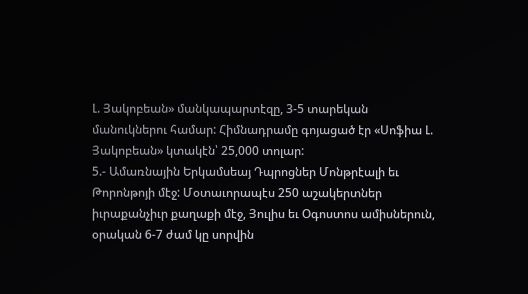Լ. Յակոբեան» մանկապարտէզը, 3-5 տարեկան մանուկներու համար: Հիմնադրամը գոյացած էր «Սոֆիա Լ. Յակոբեան» կտակէն՝ 25,000 տոլար:
5.- Ամառնային Երկամսեայ Դպրոցներ Մոնթրէալի եւ Թորոնթոյի մէջ: Մօտաւորապէս 250 աշակերտներ իւրաքանչիւր քաղաքի մէջ, Յուլիս եւ Օգոստոս ամիսներուն, օրական 6-7 ժամ կը սորվին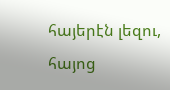հայերէն լեզու, հայոց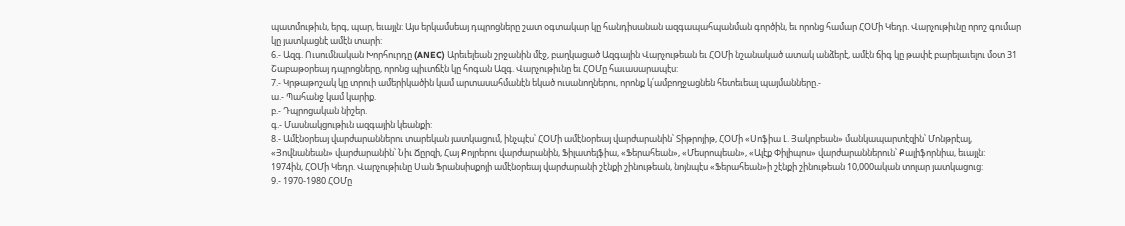պատմութիւն, երգ, պար, եւայլն: Այս երկամսեայ դպրոցները շատ օգտակար կը հանդիսանան ազգապահպանման գործին, եւ որոնց համար ՀՕՄի Կեդր. Վարչութիւնը որոշ գումար կը յատկացնէ ամէն տարի:
6.- Ազգ. Ուսումնական Խորհուրդը (ANEC) Արեւելեան շրջանին մէջ, բաղկացած Ազգային Վարչութեան եւ ՀՕՄի նշանակած ատակ անձերէ, ամէն ճիգ կը թափէ բարելաւելու մօտ 31 Շաբաթօրեայ դպրոցները, որոնց պիւտճէն կը հոգան Ազգ. Վարչութիւնը եւ ՀՕՄը հաւասարապէս:
7.- Կրթաթոշակ կը տրուի ամերիկածին կամ արտասահմանէն եկած ուսանողներու, որոնք կ՛ամբողջացնեն հետեւեալ պայմանները.-
ա.- Պահանջ կամ կարիք.
բ.- Դպրոցական նիշեր.
գ.- Մասնակցութիւն ազգային կեանքի:
8.- Ամէնօրեայ վարժարաններու տարեկան յատկացում, ինչպէս՝ ՀՕՄի ամէնօրեայ վարժարանին՝ Տիթրոյիթ, ՀՕՄի «Սոֆիա Լ. Յակոբեան» մանկապարտէզին՝ Մոնթրէալ, «Յովնանեան» վարժարանին՝ Նիւ Ճըրզի, Հայ Քոյրերու վարժարանին, Ֆիլատելֆիա, «Ֆերահեան», «Մեսրոպեան», «Ալէք Փիլիպոս» վարժարաններուն՝ Քալիֆորնիա, եւայլն:
1974ին, ՀՕՄի Կեդր. Վարչութիւնը Սան Ֆրանսիսքոյի ամէնօրեայ վարժարանի շէնքի շինութեան, նոյնպէս «Ֆերահեան»ի շէնքի շինութեան 10,000ական տոլար յատկացուց:
9.- 1970-1980 ՀՕՄը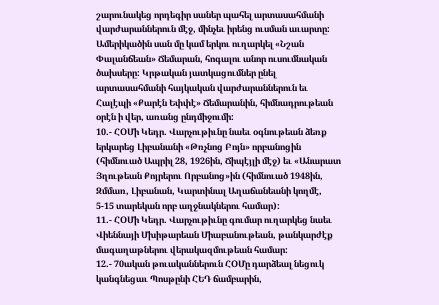շարունակեց որդեգիր սաներ պահել արտասահմանի վարժարաններուն մէջ, մինչեւ իրենց ուսման աւարտը: Ամերիկածին սան մը կամ երկու ուղարկել «Նշան Փալանճեան» Ճեմարան, հոգալու անոր ուսումնական ծախսերը: Կրթական յատկացումներ ընել արտասահմանի հայկական վարժարաններուն եւ Հալէպի «Քարէն Եփփէ» Ճեմարանին, հիմնադրութեան օրէն ի վեր, առանց ընդմիջումի:
10.- ՀՕՄի Կեդր. Վարչութիւնը նաեւ օգնութեան ձեռք երկարեց Լիբանանի «Թռչնոց Բոյն» որբանոցին (հիմնուած Ապրիլ 28, 1926ին, Ճիպէյլի մէջ) եւ «Անարատ Յղութեան Քոյրերու Որբանոց»ին (հիմնուած 1948ին, Զմմառ, Լիբանան, Կարտինալ Աղաճանեանի կողմէ, 5-15 տարեկան որբ աղջնակներու համար):
11.- ՀՕՄի Կեդր. Վարչութիւնը գումար ուղարկեց նաեւ Վիեննայի Մխիթարեան Միաբանութեան, թանկարժէք մագաղաթներու վերակազմութեան համար:
12.- 70ական թուականներուն ՀՕՄը դարձեալ նեցուկ կանգնեցաւ Պոսթընի ՀԵԴ ճամբարին,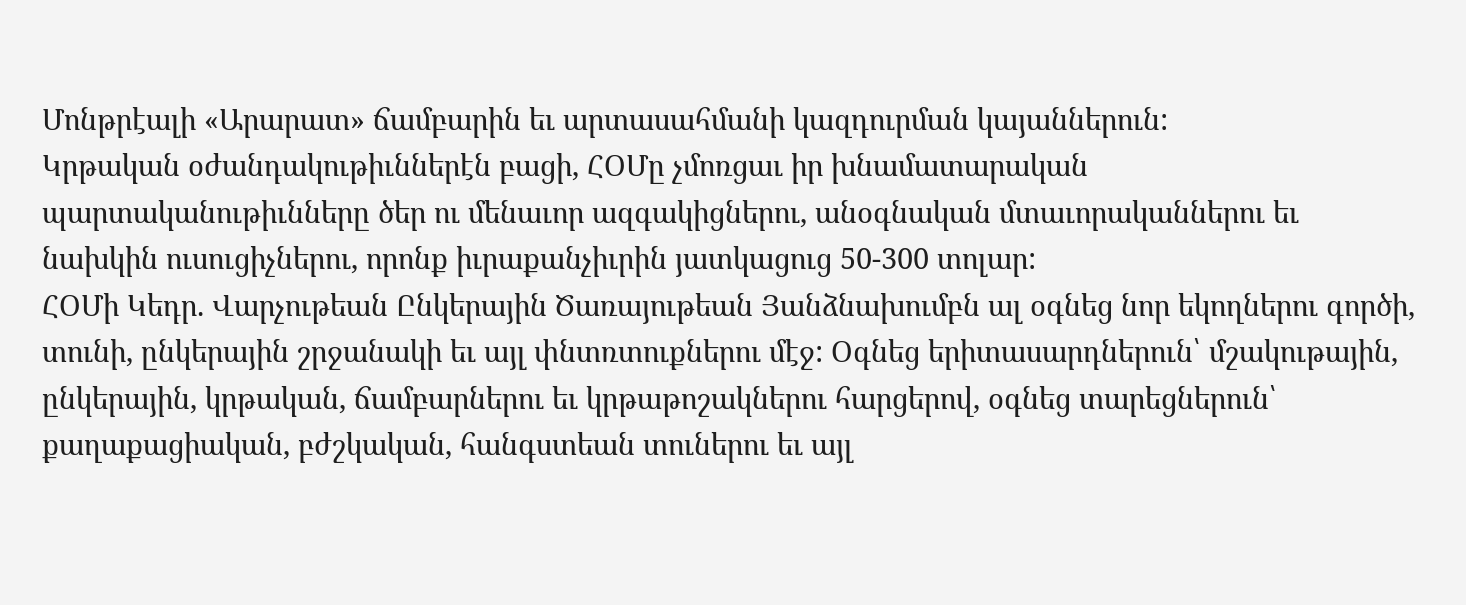Մոնթրէալի «Արարատ» ճամբարին եւ արտասահմանի կազդուրման կայաններուն:
Կրթական օժանդակութիւններէն բացի, ՀՕՄը չմոռցաւ իր խնամատարական պարտականութիւնները ծեր ու մենաւոր ազգակիցներու, անօգնական մտաւորականներու եւ նախկին ուսուցիչներու, որոնք իւրաքանչիւրին յատկացուց 50-300 տոլար:
ՀՕՄի Կեդր. Վարչութեան Ընկերային Ծառայութեան Յանձնախումբն ալ օգնեց նոր եկողներու գործի, տունի, ընկերային շրջանակի եւ այլ փնտռտուքներու մէջ: Օգնեց երիտասարդներուն՝ մշակութային, ընկերային, կրթական, ճամբարներու եւ կրթաթոշակներու հարցերով, օգնեց տարեցներուն՝ քաղաքացիական, բժշկական, հանգստեան տուներու եւ այլ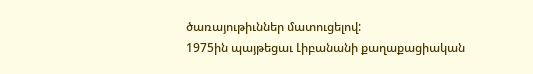ծառայութիւններ մատուցելով:
1975ին պայթեցաւ Լիբանանի քաղաքացիական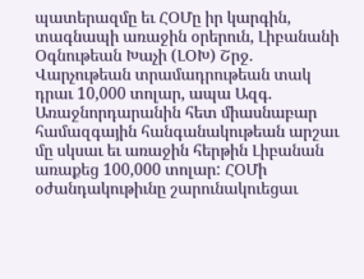պատերազմը եւ ՀՕՄը իր կարգին, տագնապի առաջին օրերուն, Լիբանանի Օգնութեան Խաչի (ԼՕԽ) Շրջ. Վարչութեան տրամադրութեան տակ դրաւ 10,000 տոլար, ապա Ազգ. Առաջնորդարանին հետ միասնաբար համազգային հանգանակութեան արշաւ մը սկսաւ եւ առաջին հերթին Լիբանան առաքեց 100,000 տոլար: ՀՕՄի օժանդակութիւնը շարունակուեցաւ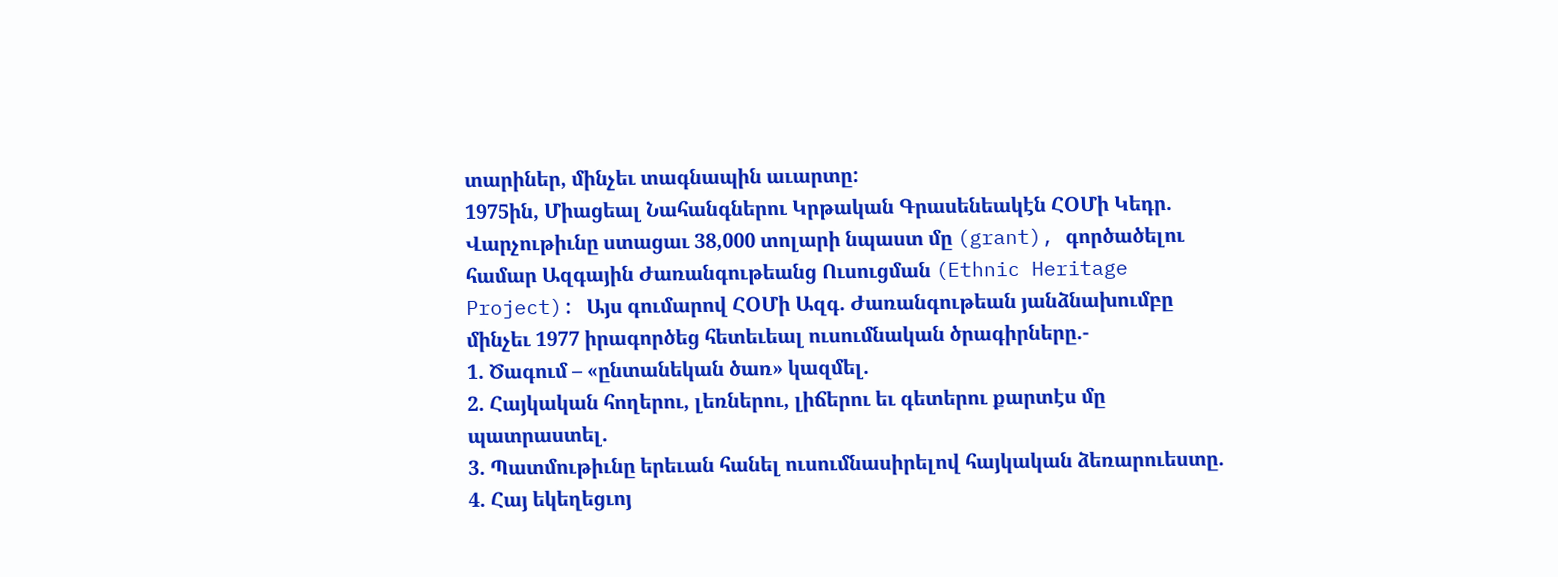տարիներ, մինչեւ տագնապին աւարտը:
1975ին, Միացեալ Նահանգներու Կրթական Գրասենեակէն ՀՕՄի Կեդր. Վարչութիւնը ստացաւ 38,000 տոլարի նպաստ մը (grant), գործածելու համար Ազգային Ժառանգութեանց Ուսուցման (Ethnic Heritage Project): Այս գումարով ՀՕՄի Ազգ. Ժառանգութեան յանձնախումբը մինչեւ 1977 իրագործեց հետեւեալ ուսումնական ծրագիրները.-
1. Ծագում – «ընտանեկան ծառ» կազմել.
2. Հայկական հողերու, լեռներու, լիճերու եւ գետերու քարտէս մը պատրաստել.
3. Պատմութիւնը երեւան հանել ուսումնասիրելով հայկական ձեռարուեստը.
4. Հայ եկեղեցւոյ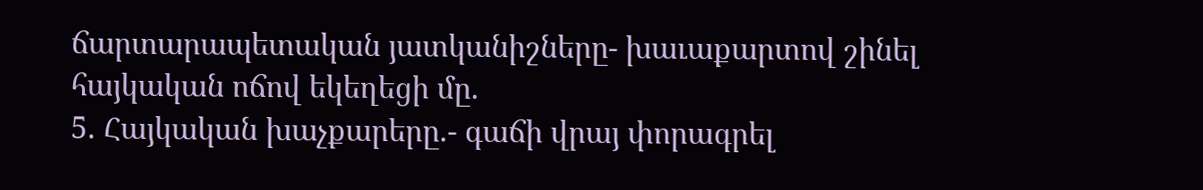ճարտարապետական յատկանիշները- խաւաքարտով շինել հայկական ոճով եկեղեցի մը.
5. Հայկական խաչքարերը.- գաճի վրայ փորագրել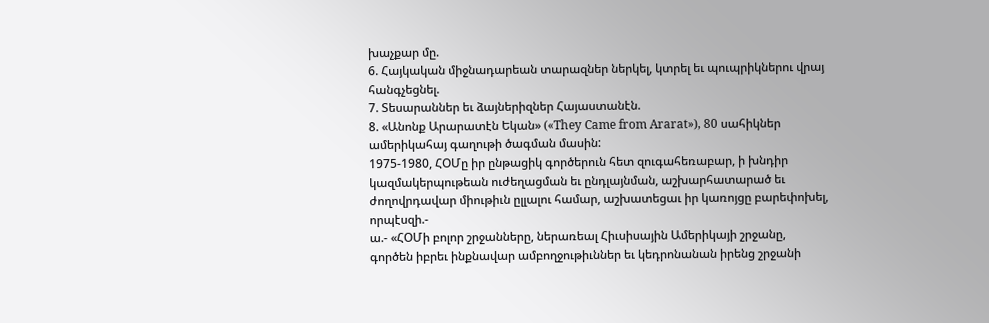խաչքար մը.
6. Հայկական միջնադարեան տարազներ ներկել, կտրել եւ պուպրիկներու վրայ հանգչեցնել.
7. Տեսարաններ եւ ձայներիզներ Հայաստանէն.
8. «Անոնք Արարատէն Եկան» («They Came from Ararat»), 80 սահիկներ ամերիկահայ գաղութի ծագման մասին:
1975-1980, ՀՕՄը իր ընթացիկ գործերուն հետ զուգահեռաբար, ի խնդիր կազմակերպութեան ուժեղացման եւ ընդլայնման, աշխարհատարած եւ ժողովրդավար միութիւն ըլլալու համար, աշխատեցաւ իր կառոյցը բարեփոխել, որպէսզի.-
ա.- «ՀՕՄի բոլոր շրջանները, ներառեալ Հիւսիսային Ամերիկայի շրջանը, գործեն իբրեւ ինքնավար ամբողջութիւններ եւ կեդրոնանան իրենց շրջանի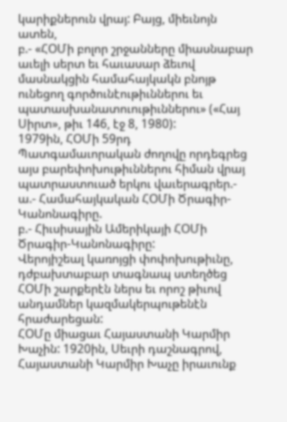կարիքներուն վրայ: Բայց, միեւնոյն ատեն,
բ.- «ՀՕՄի բոլոր շրջանները միասնաբար աւելի սերտ եւ հաւասար ձեւով մասնակցին համահայկակն բնոյթ ունեցող գործունէութիւններու եւ պատասխանատուութիւններու» («Հայ Սիրտ», թիւ 146, էջ 8, 1980):
1979ին, ՀՕՄի 59րդ Պատգամաւորական ժողովը որդեգրեց այս բարեփոխութիւններու հիման վրայ պատրաստուած երկու վաւերագրեր.-
ա.- Համահայկական ՀՕՄի Ծրագիր-Կանոնագիրը.
բ.- Հիւսիսային Ամերիկայի ՀՕՄի Ծրագիր-Կանոնագիրը:
Վերոյիշեալ կառոյցի փոփոխութիւնը, դժբախտաբար տագնապ ստեղծեց ՀՕՄի շարքերէն ներս եւ որոշ թիւով անդամներ կազմակերպութենէն հրաժարեցան:
ՀՕՄը միացաւ Հայաստանի Կարմիր Խաչին: 1920ին, Սեւրի դաշնագրով, Հայաստանի Կարմիր Խաչը իրաւունք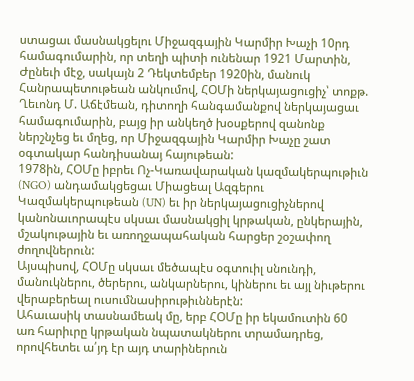ստացաւ մասնակցելու Միջազգային Կարմիր Խաչի 10րդ համագումարին, որ տեղի պիտի ունենար 1921 Մարտին, Ժընեւի մէջ, սակայն 2 Դեկտեմբեր 1920ին, մանուկ Հանրապետութեան անկումով, ՀՕՄի ներկայացուցիչ՝ տոքթ. Ղեւոնդ Մ. Աճէմեան, դիտողի հանգամանքով ներկայացաւ համագումարին, բայց իր անկեղծ խօսքերով զանոնք ներշնչեց եւ մղեց, որ Միջազգային Կարմիր Խաչը շատ օգտակար հանդիսանայ հայութեան:
1978ին, ՀՕՄը իբրեւ Ոչ-Կառավարական կազմակերպութիւն (NGO) անդամակցեցաւ Միացեալ Ազգերու Կազմակերպութեան (UN) եւ իր ներկայացուցիչներով կանոնաւորապէս սկսաւ մասնակցիլ կրթական, ընկերային, մշակութային եւ առողջապահական հարցեր շօշափող ժողովներուն:
Այսպիսով, ՀՕՄը սկսաւ մեծապէս օգտուիլ սնունդի, մանուկներու, ծերերու, անկարներու, կիներու եւ այլ նիւթերու վերաբերեալ ուսումնասիրութիւններէն:
Ահաւասիկ տասնամեակ մը, երբ ՀՕՄը իր եկամուտին 60 առ հարիւրը կրթական նպատակներու տրամադրեց, որովհետեւ ա՛յդ էր այդ տարիներուն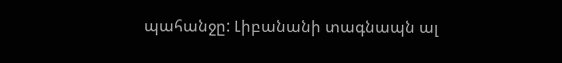պահանջը: Լիբանանի տագնապն ալ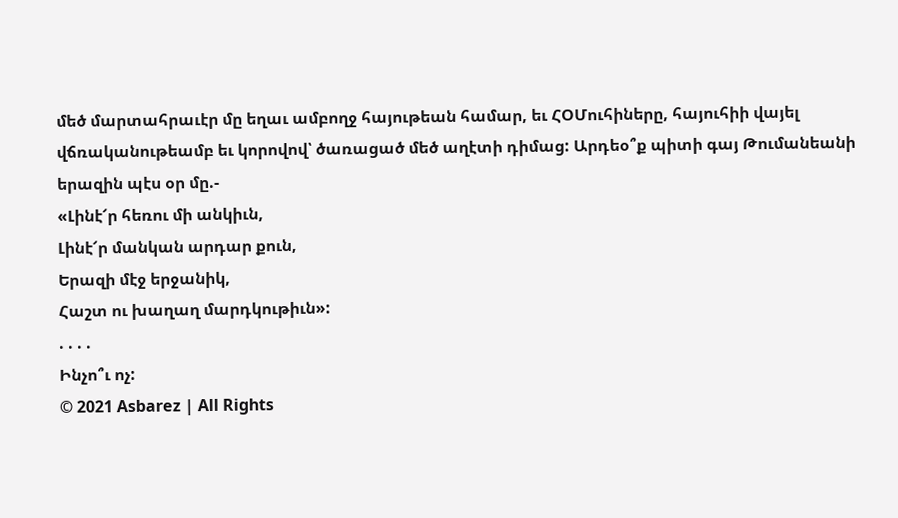մեծ մարտահրաւէր մը եղաւ ամբողջ հայութեան համար, եւ ՀՕՄուհիները, հայուհիի վայել վճռականութեամբ եւ կորովով՝ ծառացած մեծ աղէտի դիմաց: Արդեօ՞ք պիտի գայ Թումանեանի երազին պէս օր մը.-
«Լինէ՜ր հեռու մի անկիւն,
Լինէ՜ր մանկան արդար քուն,
Երազի մէջ երջանիկ,
Հաշտ ու խաղաղ մարդկութիւն»:
. . . .
Ինչո՞ւ ոչ:
© 2021 Asbarez | All Rights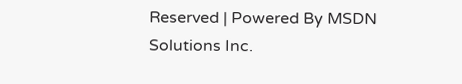Reserved | Powered By MSDN Solutions Inc.